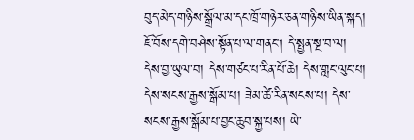བུད་མེད་གཉིས་སྒྲོལ་མ་དང་ཁྲོ་གཉེར་ཅན་གཉིས་ཡིན་སྐད། ཇོ་བོས་དགེ་བཤེས་སྟོན་པ་ལ་གནང། དེ་སྤྱན་སྔ་བ་ལ། དེས་བྱ་ཡུལ་བ། དེས་གཙང་པ་རིན་པོ་ཆེ། དེས་གླང་ལུང་པ། དེས་སངས་རྒྱས་སྒོམ་པ། ཟེམ་ཚེ་རིན་སངས་པ། དེས་སངས་རྒྱས་སྒོམ་པ་བྱང་ཆུབ་སྐྱ་པས། ཡེ་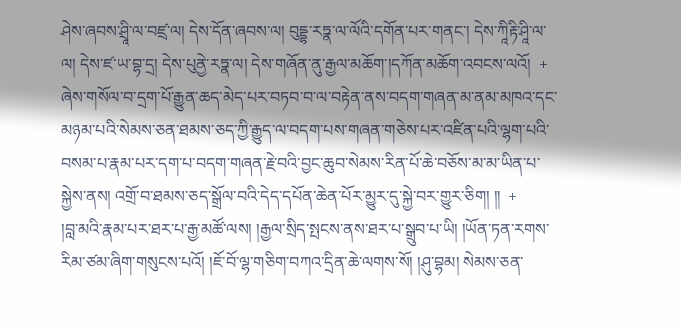ཤེས་ཞབས་ཤྲཱི་ལ་བཛྲ་ལ། དེས་དོན་ཞབས་ལ། བུདྡྷ་རཏྣ་ལ་ལོའི་དགོན་པར་གནང་། དེས་ཀཱིརྟི་ཤཱི་ལ་ལ། དེས་ཛ་ཡ་བྷ་དྲ། དེས་པུནྱེ་རཏྣ་ལ། དེས་གཞོན་ནུ་རྒྱལ་མཆོག་།དཀོན་མཆོག་འབངས་ལའོ།  +
ཞེས་གསོལ་བ་དྲག་པོ་རྒྱུན་ཆད་མེད་པར་བཏབ་བ་ལ་བརྟེན་ནས་བདག་གཞན་མ་ནམ་མཁའ་དང་མཉམ་པའི་སེམས་ཅན་ཐམས་ཅད་ཀྱི་རྒྱུད་ལ་བདག་པས་གཞན་གཅེས་པར་འཛིན་པའི་ལྷག་པའི་བསམ་པ་རྣམ་པར་དག་པ་བདག་གཞན་རྗེ་བའི་བྱང་ཆུབ་སེམས་རིན་པོ་ཆེ་བཅོས་མ་མ་ཡིན་པ་སྐྱེས་ནས། འགྲོ་བ་ཐམས་ཅད་སྒྲོལ་བའི་དེད་དཔོན་ཆེན་པོར་མྱུར་དུ་སྐྱེ་བར་གྱུར་ཅིག། ༎  +
།བླ་མའི་རྣམ་པར་ཐར་པ་རྒྱ་མཚོ་ལས། །རྒྱལ་སྲིད་སྤངས་ནས་ཐར་པ་སྒྲུབ་པ་ཡི། །ཡོན་ཏན་རགས་རིམ་ཙམ་ཞིག་གསུངས་པའོ། །ཇོ་བོ་ལྷ་གཅིག་བཀའ་དྲིན་ཆེ་ལགས་སོ། །ཤུ་བྷམ། སེམས་ཅན་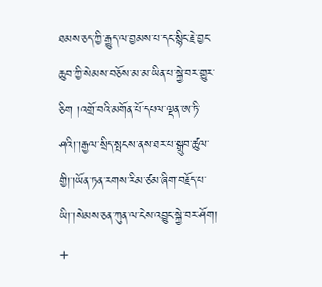ཐམས་ཅད་ཀྱི་རྒྱུད་ལ་བྱམས་པ་དང་སྙིང་རྗེ་བྱང་ཆུབ་ཀྱི་སེམས་བཅོས་མ་མ་ཡིན་པ་སྐྱེ་བར་གྱུར་ཅིག །འགྲོ་བའི་མགོན་པོ་དཔལ་ལྡན་ཨ་ཏི་ཤའི།་།རྒྱལ་སྲིད་སྤངས་ནས་ཐར་པ་སྒྲུབ་ཚུལ་གྱི།་།ཡོན་ཏན་རགས་རིམ་ཙམ་ཞིག་བརྗོད་པ་ཡི།་།སེམས་ཅན་ཀུན་ལ་ངེས་འབྱུང་སྐྱེ་བར་ཤོག།  +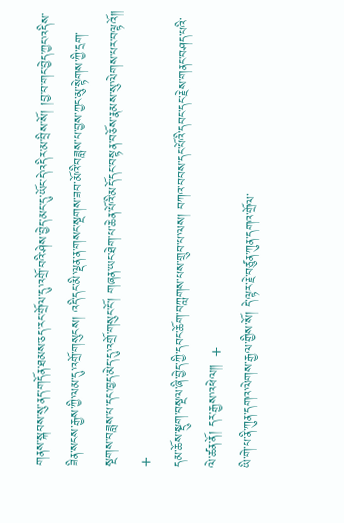གནས་སྐབས་སུ་ནད་གདོན་ཐམས་ཅད་རང་གྲོལ་དུ་འགྲོ་བའི་ཤེས་བྱེད་མང་དུ་ཡོང་དེ་འདིར་མ་བྲིས་སོ། །བྱ་བ་གང་བྱེད་ཀྱང་འདིས་ཟིན་སངས་རྒྱས་ཀྱི་ལམ་དུ་འགྲོ་གསུངས། འདི་དང་མི་ལྡན་ན་གསང་སྔགས་ཟབ་མོའི་བཟླས་པ་བྱས་ཀྱང་མུ་སྟེགས་ཀྱི་དྲག་སྔགས་བཟླས་པ་དང་ཁྱད་མེད་དུ་འགྲོ་གསུང་ངོ་། གཞན་ཡང་ཐེག་པ་ཆེན་པོའི་མདོ་དང་བསྟན་བཅོས་རྣམས་སུ་ལེགས་པར་བལྟའོ༎  +
དམ་ཆོས་སྡུག་བསྔལ་ཞི་བྱེད་ཀྱི་དབང་ཆོག་བཀླགས་པས་གྲུབ་པ་ལས། བཀའ་བབས་དང་པོའི་དབང་དང་རྗེས་གནང་བཤད་པའི་ལེ་ཚན་ནོ། དར་རྒྱས་འཕེལ༎  +
ཡི་གེ་པ་ནི་ཀུན་དགའ་ལེགས་རྒྱལ་གྱིས་སོ། དེ་ལྟར་རྗེ་བཙུན་ཀུན་དགའ་གྲོལ་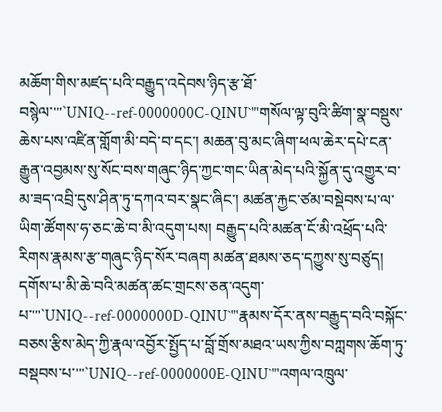མཆོག་གིས་མཛད་པའི་བརྒྱུད་འདེབས་ཉིད་རྩ་ཐོ་བསྙེལ་'"`UNIQ--ref-0000000C-QINU`"'གསོལ་ལྟ་བུའི་ཚིག་སྣ་བསྡུས་ཆེས་པས་འཛིན་གློག་མི་བདེ་བ་དང་། མཆན་བུ་མང་ཞིག་ཕལ་ཆེར་དཔེ་ངན་རྒྱུན་འབྱམས་སུ་སོང་བས་གཞུང་ཉིད་ཀྱང་གང་ཡིན་མེད་པའི་སྐྱོན་དུ་འགྱུར་བ་མ་ཟད་འབྲི་དུས་ཤིན་ཏུ་དཀའ་བར་སྣང་ཞིང་། མཚན་རྐྱང་ཙམ་བསྡེབས་པ་ལ་ཡིག་ཚོགས་ཧ་ཅང་ཆེ་བ་མི་འདུག་པས། བརྒྱུད་པའི་མཚན་ངོ་མི་འཕྲོད་པའི་རིགས་རྣམས་རྩ་གཞུང་ཉིད་སོར་བཞག མཚན་ཐམས་ཅད་དཀྱུས་སུ་བཙུད། དགོས་པ་མི་ཆེ་བའི་མཚན་ཚང་གྲངས་ཅན་འདུག་པ་'"`UNIQ--ref-0000000D-QINU`"'རྣམས་དོར་ནས་བརྒྱུད་བའི་བསྐོང་བཅས་རྩིས་མེད་ཀྱི་རྣལ་འབྱོར་སྤྱོད་པ་བློ་གྲོས་མཐའ་ཡས་ཀྱིས་བཀླགས་ཆོག་ཏུ་བསྡབས་པ་'"`UNIQ--ref-0000000E-QINU`"'འགལ་འཁྲུལ་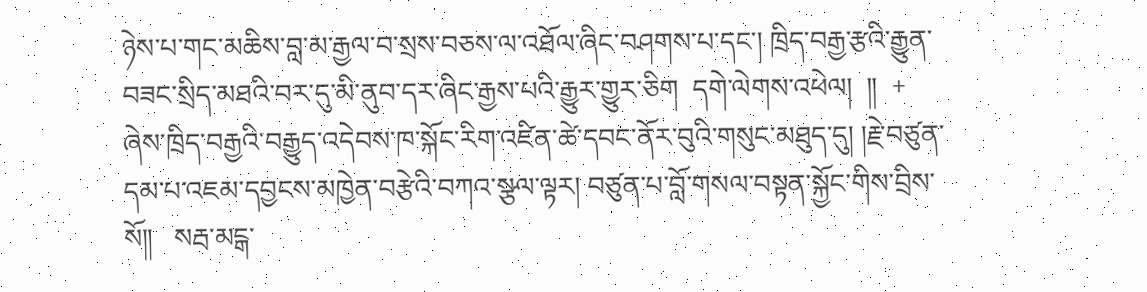ཉེས་པ་གང་མཆིས་བླ་མ་རྒྱལ་བ་སྲས་བཅས་ལ་འཐོལ་ཞིང་བཤགས་པ་དང་། ཁྲིད་བརྒྱ་རྩའི་རྒྱུན་བཟང་སྲིད་མཐའི་བར་དུ་མི་ནུབ་དར་ཞིང་རྒྱས་པའི་རྒྱུར་གྱུར་ཅིག  དགེ་ལེགས་འཕེལ།  ༎  +
ཞེས་ཁྲིད་བརྒྱའི་བརྒྱུད་འདེབས་ཁ་སྐོང་རིག་འཛིན་ཚེ་དབང་ནོར་བུའི་གསུང་མཐུད་དུ། །རྗེ་བཙུན་དམ་པ་འཇམ་དབྱངས་མཁྱེན་བརྩེའི་བཀའ་སྩལ་ལྟར། བཙུན་པ་བློ་གསལ་བསྟན་སྐྱོང་གིས་བྲིས་སོ༎   སརྦ་མངྒ་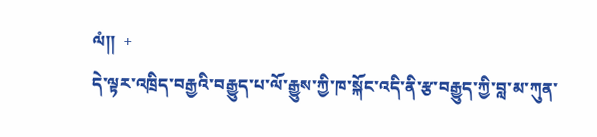ལཾ༎  +
དེ་ལྟར་འཁྲིད་བརྒྱའི་བརྒྱུད་པ་ལོ་རྒྱུས་ཀྱི་ཁ་སྐོང་འདི་ནི་རྩ་བརྒྱུད་ཀྱི་བླ་མ་ཀུན་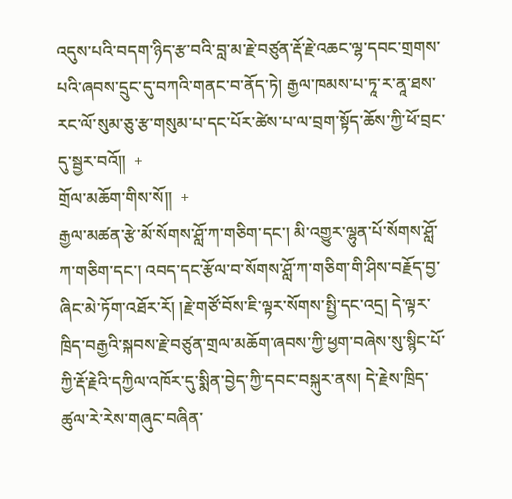འདུས་པའི་བདག་ཉིད་རྩ་བའི་བླ་མ་རྗེ་བཙུན་རྡོ་རྗེ་འཆང་ལྷ་དབང་གྲགས་པའི་ཞབས་དྲུང་དུ་བཀའི་གནང་བ་ནོད་ཏེ། རྒྱལ་ཁམས་པ་ཏཱ་ར་ནཱ་ཐས་རང་ལོ་སུམ་ཅུ་རྩ་གསུམ་པ་དང་པོར་ཚེས་པ་ལ་བྲག་སྟོད་ཆོས་ཀྱི་ཕོ་བྲང་དུ་སྦྱར་བའོ༎  +
གྲོལ་མཆོག་གིས་སོ༎  +
རྒྱལ་མཚན་རྩེ་མོ་སོགས་ཤློ་ཀ་གཅིག་དང་། མི་འགྱུར་ལྷུན་པོ་སོགས་ཤློ་ཀ་གཅིག་དང་། འབད་དང་རྩོལ་བ་སོགས་ཤློ་ཀ་གཅིག་གི་ཤིས་བརྗོད་བྱ་ཞིང་མེ་ཏོག་འཐོར་རོ། །རྗེ་གཙོ་བོས་ཇི་ལྟར་སོགས་སྤྱི་དང་འདྲ། དེ་ལྟར་ཁྲིད་བརྒྱའི་སྐབས་རྗེ་བཙུན་གྲལ་མཆོག་ཞབས་ཀྱི་ཕྱག་བཞེས་སུ་སྙིང་པོ་ཀྱི་རྡོ་རྗེའི་དཀྱིལ་འཁོར་དུ་སྨིན་བྱེད་ཀྱི་དབང་བསྐུར་ནས། དེ་རྗེས་ཁྲིད་ཚུལ་རེ་རེས་གཞུང་བཞིན་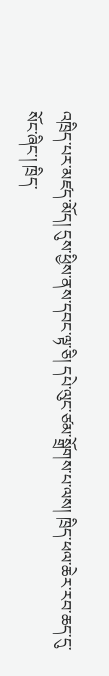འཁྲིད་པར་མཛད་མོད། དུས་ཕྱིས་ནས་དབང་ལྟ་ཅི། དཔེ་ལུང་ཙམ་སྒྲོགས་པ་ལས། ཁྲིད་ཕལ་ཆེར་རབ་ཆད་དུ་སོང་ཞིང་། ཁྲིད་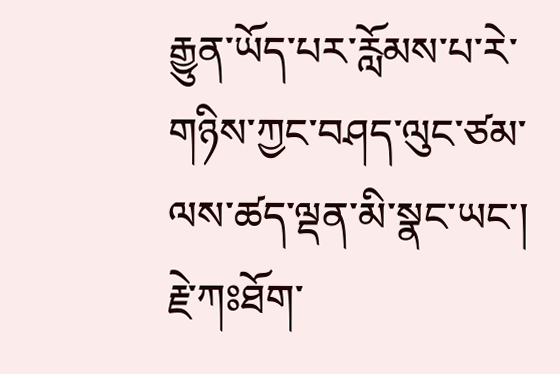རྒྱུན་ཡོད་པར་རློམས་པ་རེ་གཉིས་ཀྱང་བཤད་ལུང་ཙམ་ལས་ཚད་ལྡན་མི་སྣང་ཡང་། རྗེ་ཀཿཐོག་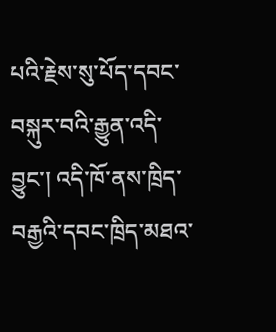པའི་རྗེས་སུ་པོད་དབང་བསྐུར་བའི་རྒྱུན་འདི་བྱུང་། འདི་ཁོ་ནས་ཁྲིད་བརྒྱའི་དབང་ཁྲིད་མཐའ་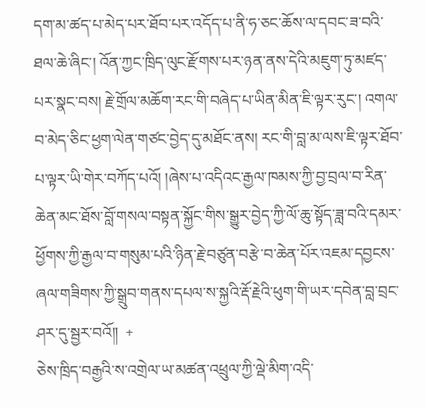དག་མ་ཚད་པ་མེད་པར་ཐོབ་པར་འདོད་པ་ནི་ཧ་ཅང་ཆོས་ལ་དབང་ཟ་བའི་ཐལ་ཆེ་ཞིང་། འོན་ཀྱང་ཁྲིད་ལུང་རྫོགས་པར་ཉན་ནས་དེའི་མཇུག་ཏུ་མཛད་པར་སྣང་བས། རྗེ་གྲོལ་མཆོག་རང་གི་བཞེད་པ་ཡིན་མིན་ཇི་ལྟར་རུང་། འགལ་བ་མེད་ཅིང་ཕྱག་ལེན་གཙང་བྱེད་དུ་མཐོང་ནས། རང་གི་བླ་མ་ལས་ཇི་ལྟར་ཐོབ་པ་ལྟར་ཡི་གེར་བཀོད་པའོ། །ཞེས་པ་འདིའང་རྒྱལ་ཁམས་ཀྱི་བྱ་བྲལ་བ་རིན་ཆེན་མང་ཐོས་བློ་གསལ་བསྟན་སྐྱོང་གིས་སྒྱུར་བྱེད་ཀྱི་ལོ་ཆུ་སྟོད་ཟླ་བའི་དམར་ཕྱོགས་ཀྱི་རྒྱལ་བ་གསུམ་པའི་ཉིན་རྗེ་བཙུན་བརྩེ་བ་ཆེན་པོར་འཇམ་དབྱངས་ཞལ་གཟིགས་ཀྱི་སྒྲུབ་གནས་དཔལ་ས་སྐྱའི་རྡོ་རྗེའི་ཕུག་གི་ཡར་དབེན་བླ་བྲང་ཤར་དུ་སྦྱར་བའོ༎  +
ཅེས་ཁྲིད་བརྒྱའི་ས་འགྲེལ་ཡ་མཚན་འཕྲུལ་ཀྱི་ལྡེ་མིག་འདི་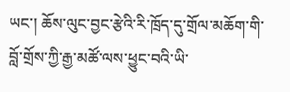ཡང་། ཆོས་ལུང་བྱང་རྩེའི་རི་ཁྲོད་དུ་གྲོལ་མཆོག་གི་བློ་གྲོས་ཀྱི་རྒྱ་མཚོ་ལས་ཕྱུང་བའི་ཡི་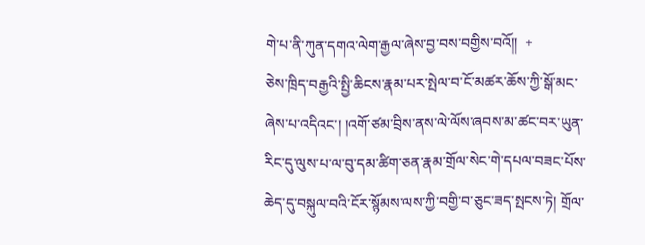གེ་པ་ནི་ཀུན་དགའ་ལེག་རྒྱལ་ཞེས་བྱ་བས་བགྱིས་བའོ༎  +
ཅེས་ཁྲིད་བརྒྱའི་སྤྱི་ཆིངས་རྣམ་པར་སྤེལ་བ་ངོ་མཚར་ཆོས་ཀྱི་སྒོ་མང་ཞེས་པ་འདིའང་། །འགོ་ཙམ་བྲིས་ནས་ལེ་ལོས་ཞབས་མ་ཚང་བར་ཡུན་རིང་དུ་ལུས་པ་ལ་བུ་དམ་ཚིག་ཅན་རྣམ་གྲོལ་སེང་གེ་དཔལ་བཟང་པོས་ཆེད་དུ་བསྐུལ་བའི་ངོར་སྙོམས་ལས་ཀྱི་བགྱི་བ་ཅུང་ཟད་སྤངས་ཏེ། གྲོལ་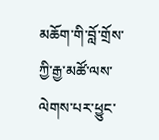མཆོག་གི་བློ་གྲོས་ཀྱི་རྒྱ་མཚོ་ལས་ལེགས་པར་ཕྱུང་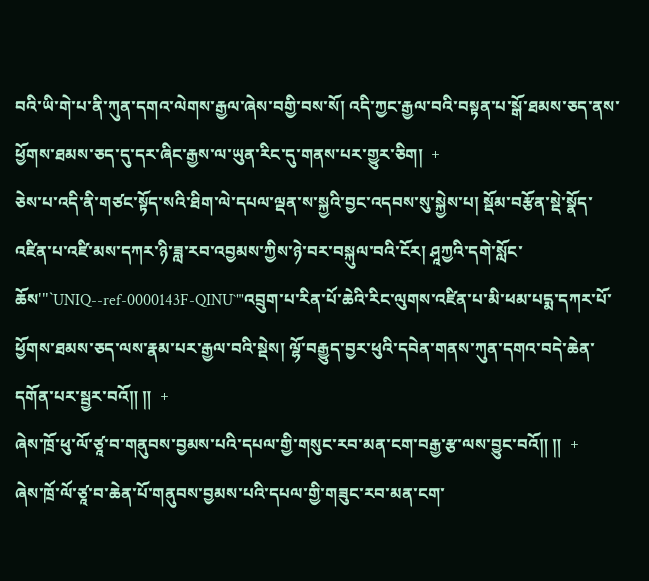བའི་ཡི་གེ་པ་ནི་ཀུན་དགའ་ལེགས་རྒྱལ་ཞེས་བགྱི་བས་སོ། འདི་ཀྱང་རྒྱལ་བའི་བསྟན་པ་སྒོ་ཐམས་ཅད་ནས་ཕྱོགས་ཐམས་ཅད་དུ་དར་ཞིང་རྒྱས་ལ་ཡུན་རིང་དུ་གནས་པར་གྱུར་ཅིག།  +
ཅེས་པ་འདི་ནི་གཙང་སྟོད་སའི་ཐིག་ལེ་དཔལ་ལྡན་ས་སྐྱའི་བྱང་འདབས་སུ་སྐྱེས་པ། སྡོམ་བརྩོན་སྡེ་སྣོད་འཛིན་པ་འཛི་མས་དཀར་ཉི་ཟླ་རབ་འབྱམས་ཀྱིས་ཉེ་བར་བསྐུལ་བའི་ངོར། ཤཱཀྱའི་དགེ་སློང་ཆོས'"`UNIQ--ref-0000143F-QINU`"'འབྲུག་པ་རིན་པོ་ཆེའི་རིང་ལུགས་འཛིན་པ་མི་ཕམ་པདྨ་དཀར་པོ་ཕྱོགས་ཐམས་ཅད་ལས་རྣམ་པར་རྒྱལ་བའི་སྡེས། ལྷོ་བརྒྱུད་བྱར་ཕུའི་དབེན་གནས་ཀུན་དགའ་བདེ་ཆེན་དགོན་པར་སྦྱར་བའོ༎ ༎  +
ཞེས་ཁྲོ་ཕུ་ལོ་ཙཱ་བ་གནུབས་བྱམས་པའི་དཔལ་གྱི་གསུང་རབ་མན་ངག་བརྒྱ་རྩ་ལས་བྱུང་བའོ༎ ༎  +
ཞེས་ཁྲོ་ལོ་ཙཱ་བ་ཆེན་པོ་གནུབས་བྱམས་པའི་དཔལ་གྱི་གཟུང་རབ་མན་ངག་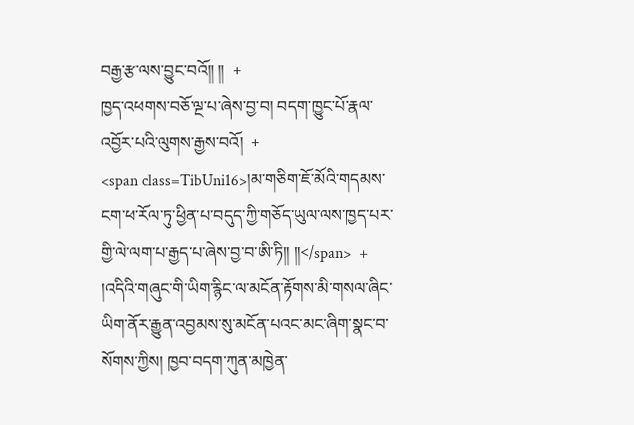བརྒྱ་རྩ་ལས་བྱུང་བའོ༎ ༎  +
ཁྱད་འཕགས་བཅོ་ལྔ་པ་ཞེས་བྱ་བ། བདག་ཁྱུང་པོ་རྣལ་འབྱོར་པའི་ལུགས་རྒྱས་བའོ།  +
<span class=TibUni16>།མ་གཅིག་ཇོ་མོའི་གདམས་ངག་ཕ་རོལ་ཏུ་ཕྱིན་པ་བདུད་ཀྱི་གཅོད་ཡུལ་ལས་ཁྱད་པར་གྱི་ལེ་ལག་པ་རྒྱད་པ་ཞེས་བྱ་བ་ཨི་ཏི༎ ༎</span>  +
།འདིའི་གཞུང་གི་ཡིག་རྙིང་ལ་མངོན་རྟོགས་མི་གསལ་ཞིང་ཡིག་ནོར་རྒྱུན་འབྱམས་སུ་མངོན་པའང་མང་ཞིག་སྣང་བ་སོགས་ཀྱིས། ཁྱབ་བདག་ཀུན་མཁྱེན་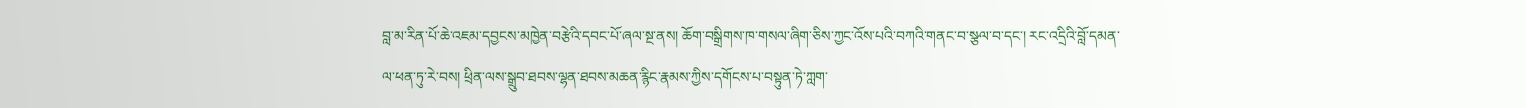བླ་མ་རིན་པོ་ཆེ་འཇམ་དབྱངས་མཁྱེན་བརྩེའི་དབང་པོ་ཞལ་སྔ་ནས། ཆོག་བསྒྲིགས་ཁ་གསལ་ཞིག་ཅིས་ཀྱང་འོས་པའི་བཀའི་གནང་བ་སྩལ་བ་དང་། རང་འདྲིའི་བློ་དམན་ལ་ཕན་ཏུ་རེ་བས། ཕྲིན་ལས་སྒྲུབ་ཐབས་ལྷན་ཐབས་མཆན་རྙིང་རྣམས་ཀྱིས་དགོངས་པ་བསྟུན་ཏེ་ཀླག་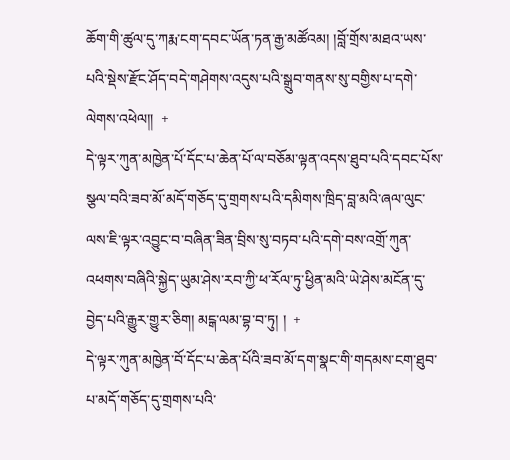ཆོག་གི་ཚུལ་དུ་ཀརྨ་ངག་དབང་ཡོན་ཏན་རྒྱ་མཚོའམ། །བློ་གྲོས་མཐའ་ཡས་པའི་སྡེས་རྫོང་ཤོད་བདེ་གཤེགས་འདུས་པའི་སྒྲུབ་གནས་སུ་བགྱིས་པ་དགེ་ལེགས་འཕེལ༎  +
དེ་ལྟར་ཀུན་མཁྱེན་པོ་དོང་པ་ཆེན་པོ་ལ་བཅོམ་ལྟན་འདས་ཐུབ་པའི་དབང་པོས་སྩལ་བའི་ཟབ་མོ་མདོ་གཅོད་དུ་གྲགས་པའི་དམིགས་ཁྲིད་བླ་མའི་ཞལ་ལུང་ལས་ཇི་ལྟར་འབྱུང་བ་བཞིན་ཟིན་བྲིས་སུ་བཏབ་པའི་དགེ་བས་འགྲོ་ཀུན་འཕགས་བཞིའི་སྐྱེད་ཡུམ་ཤེས་རབ་ཀྱི་ཕ་རོལ་ཏུ་ཕྱིན་མའི་ཡེ་ཤེས་མངོན་དུ་བྱེད་པའི་རྒྱུར་གྱུར་ཅིག། མངྒ་ལམ་བྷ་བ་ཏུ། །  +
དེ་ལྟར་ཀུན་མཁྱེན་བོ་དོང་པ་ཆེན་པོའི་ཟབ་མོ་དག་སྣང་གི་གདམས་ངག་ཐུབ་པ་མདོ་གཅོད་དུ་གྲགས་པའི་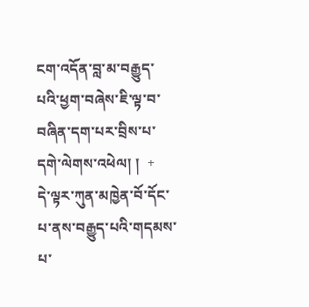ངག་འདོན་བླ་མ་བརྒྱུད་པའི་ཕྱག་བཞེས་ཇི་ལྟ་བ་བཞིན་དག་པར་བྲིས་པ་དགེ་ལེགས་འཕེལ། །  +
དེ་ལྟར་ཀུན་མཁྱེན་བོ་དོང་པ་ནས་བརྒྱུད་པའི་གདམས་པ་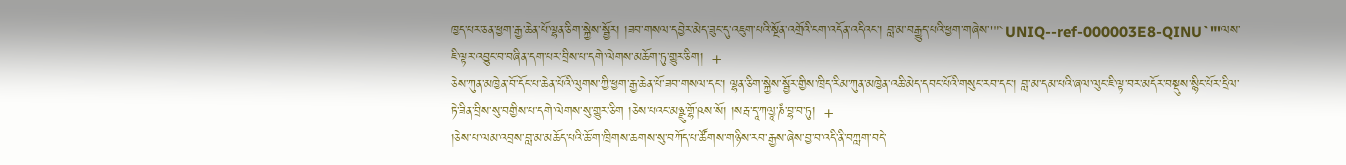ཁྱད་པར་ཅན་ཕྱག་རྒྱ་ཆེན་པོ་ལྷན་ཅིག་སྐྱེས་སྦྱོར། །ཟབ་གསལ་དབྱེར་མེད་ཟུང་དུ་འཇུག་པའི་སྔོན་འགྲོའི་ངག་འདོན་འདིའང་། བླ་མ་བརྒྱུད་པའི་ཕྱག་གཞེས་'"`UNIQ--ref-000003E8-QINU`"'ལས་ཇི་ལྟར་འབྱུང་བ་བཞིན་དག་པར་བྲིས་པ་དགེ་ལེགས་མཆོག་ཏུ་གྱུར་ཅིག།  +
ཅེས་ཀུན་མཁྱེན་བོ་དོང་པ་ཆེན་པོའི་ལུགས་ཀྱི་ཕྱག་རྒྱ་ཆེན་པོ་ཟབ་གསལ་དང་། ལྷན་ཅིག་སྐྱེས་སྦྱོར་གྱིས་ཁྲིད་རིམ་ཀུན་མཁྱེན་འཆི་མེད་དབང་པོའི་གསུང་རབ་དང་། བླ་མ་དམ་པའི་ཞལ་ལུང་ཇི་ལྟ་བར་མདོར་བསྡུས་སྙིང་པོར་དྲིལ་ཏེ་ཟིན་བྲིས་སུ་བགྱིས་པ་དགེ་ལེགས་སུ་གྱུར་ཅིག །ཅེས་པའང་མཉྫུ་གྷོ་ཥས་སོ། །སརྦ་དཱ་ཀལྱཱ་ཎཾ་བྷ་བ་ཏུ།  +
།ཅེས་པ་ལམ་འབྲས་བླ་མ་མཆོད་པའི་ཆོ་ག་ཁྲིགས་ཆགས་སུ་བཀོད་པ་ཚོགས་གཉིས་རབ་རྒྱས་ཞེས་བྱ་བ་འདི་ནི་བཀླག་བདེ་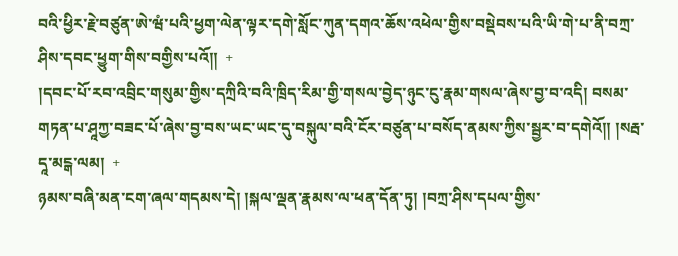བའི་ཕྱིར་རྗེ་བཙུན་ཨེ་ཝཾ་པའི་ཕྱག་ལེན་ལྟར་དགེ་སློང་ཀུན་དགའ་ཆོས་འཕེལ་གྱིས་བསྡེབས་པའི་ཡི་གེ་པ་ནི་བཀྲ་ཤིས་དབང་ཕྱུག་གིས་བགྱིས་པའོ༎  +
།དབང་པོ་རབ་འབྲིང་གསུམ་གྱིས་དཀྲིའི་བའི་ཁྲིད་རིམ་གྱི་གསལ་བྱེད་ཉུང་ངུ་རྣམ་གསལ་ཞེས་བྱ་བ་འདི། བསམ་གཏན་པ་ཤཱཀྱ་བཟང་པོ་ཞེས་བྱ་བས་ཡང་ཡང་དུ་བསྐུལ་བའི་ངོར་བཙུན་པ་བསོད་ནམས་ཀྱིས་སྦྱར་བ་དགེའོ༎ །སརྦ་དཱ་མངྒ་ལམ།  +
ཉམས་བཞི་མན་ངག་ཞལ་གདམས་དེ། །སྐལ་ལྡན་རྣམས་ལ་ཕན་དོན་ཏུ། །བཀྲ་ཤིས་དཔལ་གྱིས་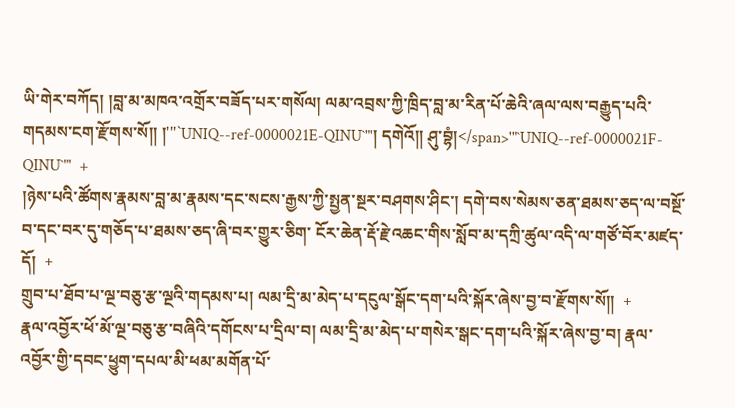ཡི་གེར་བཀོད། །བླ་མ་མཁའ་འགྲོར་བཟོད་པར་གསོལ། ལམ་འབྲས་ཀྱི་ཁྲིད་བླ་མ་རིན་པོ་ཆེའི་ཞལ་ལས་བརྒྱུད་པའི་གདམས་ངག་རྫོགས་སོ༎ །'"`UNIQ--ref-0000021E-QINU`"'། དགེའོ༎ ཤུ་བྷཾ།</span>'"`UNIQ--ref-0000021F-QINU`"'  +
།ཉེས་པའི་ཚོགས་རྣམས་བླ་མ་རྣམས་དང་སངས་རྒྱས་ཀྱི་སྤྱན་སྔར་བཤགས་ཤིང་། དགེ་བས་སེམས་ཅན་ཐམས་ཅད་ལ་བསྔོ་བ་དང་བར་དུ་གཅོད་པ་ཐམས་ཅད་ཞི་བར་གྱུར་ཅིག་ ངོར་ཆེན་རྡོ་རྗེ་འཆང་གིས་སློབ་མ་དཀྲི་ཚུལ་འདི་ལ་གཙོ་བོར་མཛད་དོ།  +
གྲུབ་པ་ཐོབ་པ་ལྔ་བཅུ་རྩ་ལྔའི་གདམས་པ། ལམ་དྲི་མ་མེད་པ་དངུལ་སྒོང་དག་པའི་སྐོར་ཞེས་བྱ་བ་རྫོགས་སོ༎  +
རྣལ་འབྱོར་ཕོ་མོ་ལྔ་བཅུ་རྩ་བཞིའི་དགོངས་པ་དྲིལ་བ། ལམ་དྲི་མ་མེད་པ་གསེར་སྒང་དག་པའི་སྐོར་ཞེས་བྱ་བ། རྣལ་འབྱོར་གྱི་དབང་ཕྱུག་དཔལ་མི་ཕམ་མགོན་པོ་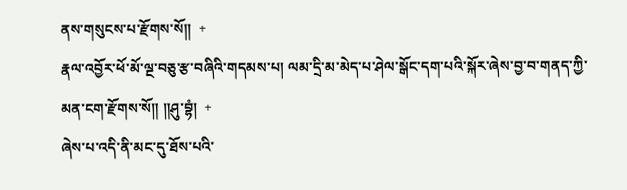ནས་གསུངས་པ་རྫོགས་སོ༎  +
རྣལ་འབྱོར་ཕོ་མོ་ལྔ་བཅུ་རྩ་བཞིའི་གདམས་པ། ལམ་དྲི་མ་མེད་པ་ཤེལ་སྒོང་དག་པའི་སྐོར་ཞེས་བྱ་བ་གནད་ཀྱི་མན་ངག་རྫོགས་སོ༎ ༎ཤུ་བྷཾ།  +
ཞེས་པ་འདི་ནི་མང་དུ་ཐོས་པའི་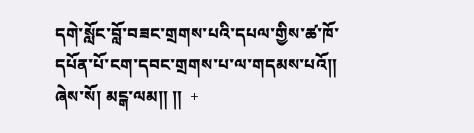དགེ་སློང་བློ་བཟང་གྲགས་པའི་དཔལ་གྱིས་ཚ་ཁོ་དཔོན་པོ་ངག་དབང་གྲགས་པ་ལ་གདམས་པའོ༎ ཞེས་སོ། མངྒ་ལམ༎ ༎  +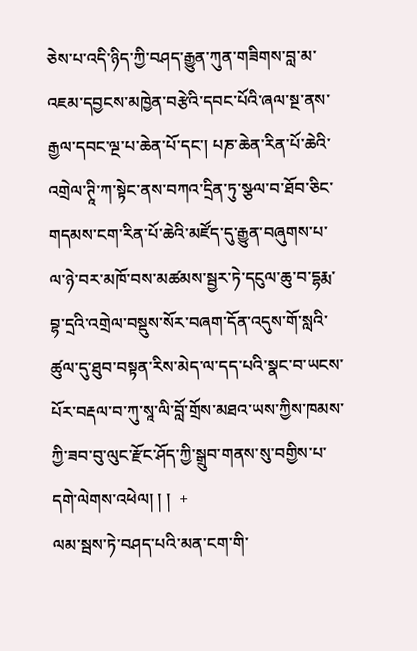ཅེས་པ་འདི་ཉིད་ཀྱི་བཤད་རྒྱུན་ཀུན་གཟིགས་བླ་མ་འཇམ་དབྱངས་མཁྱེན་བརྩེའི་དབང་པོའི་ཞལ་སྔ་ནས་རྒྱལ་དབང་ལྔ་པ་ཆེན་པོ་དང་། པཎ་ཆེན་རིན་པོ་ཆེའི་འགྲེལ་ཊཱི་ཀ་སྟེང་ནས་བཀའ་དྲིན་ཏུ་སྩལ་བ་ཐོབ་ཅིང་གདམས་ངག་རིན་པོ་ཆེའི་མཛོད་དུ་རྒྱུན་བཞུགས་པ་ལ་ཉེ་བར་མཁོ་བས་མཚམས་སྦྱར་ཏེ་དངུལ་ཆུ་བ་དྷརྨ་བྷ་དྲའི་འགྲེལ་བསྡུས་སོར་བཞག་དོན་འདུས་གོ་སླའི་ཚུལ་དུ་ཐུབ་བསྟན་རིས་མེད་ལ་དད་པའི་སྣང་བ་ཡངས་པོར་བརྡལ་བ་ཀུ་སཱ་ལི་བློ་གྲོས་མཐའ་ཡས་ཀྱིས་ཁམས་ཀྱི་ཟབ་བུ་ལུང་རྫོང་ཤོད་ཀྱི་སྒྲུབ་གནས་སུ་བགྱིས་པ་དགེ་ལེགས་འཕེལ། ། །  +
ལམ་སྦས་ཏེ་བཤད་པའི་མན་ངག་གི་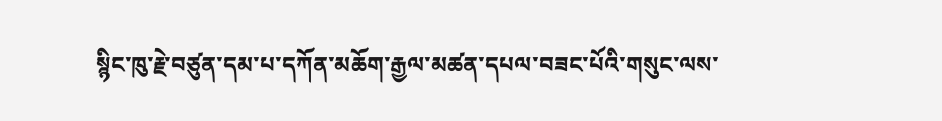སྙིང་ཁུ་རྗེ་བཙུན་དམ་པ་དཀོན་མཆོག་རྒྱལ་མཚན་དཔལ་བཟང་པོའི་གསུང་ལས་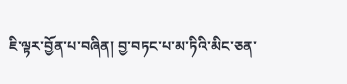ཇི་ལྟར་བྱོན་པ་བཞིན། བྱ་བཏང་པ་མ་ཏིའི་མིང་ཅན་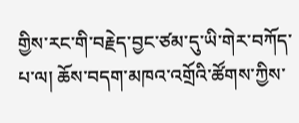གྱིས་རང་གི་བརྗེད་བྱང་ཙམ་དུ་ཡི་གེར་བཀོད་པ་ལ། ཆོས་བདག་མཁའ་འགྲོའི་ཚོགས་ཀྱིས་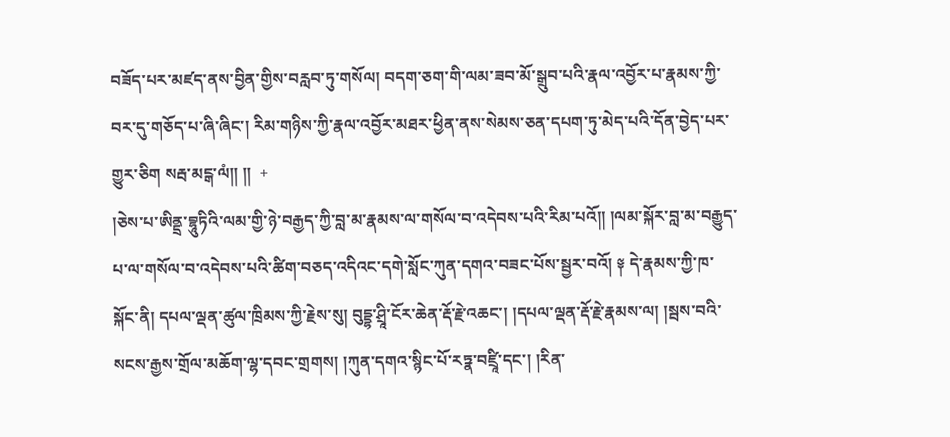བཟོད་པར་མཛད་ནས་བྱིན་གྱིས་བརླབ་ཏུ་གསོལ། བདག་ཅག་གི་ལམ་ཟབ་མོ་སྒྲུབ་པའི་རྣལ་འབྱོར་པ་རྣམས་ཀྱི་བར་དུ་གཅོད་པ་ཞི་ཞིང་། རིམ་གཉིས་ཀྱི་རྣལ་འབྱོར་མཐར་ཕྱིན་ནས་སེམས་ཅན་དཔག་ཏུ་མེད་པའི་དོན་བྱེད་པར་གྱུར་ཅིག སརྦ་མངྒ་ལཾ༎ ༎  +
།ཅེས་པ་ཨིནྡྲ་བྷཱུཏིའི་ལམ་གྱི་ཉེ་བརྒྱད་ཀྱི་བླ་མ་རྣམས་ལ་གསོལ་བ་འདེབས་པའི་རིམ་པའོ༎ །ལམ་སྐོར་བླ་མ་བརྒྱུད་པ་ལ་གསོལ་བ་འདེབས་པའི་ཚིག་བཅད་འདིའང་དགེ་སློང་ཀུན་དགའ་བཟང་པོས་སྦྱར་བའོ། ༈ དེ་རྣམས་ཀྱི་ཁ་སྐོང་ནི། དཔལ་ལྡན་ཚུལ་ཁྲིམས་ཀྱི་རྗེས་སུ། བུདྡྷ་ཤྲཱི་ངོར་ཆེན་རྡོ་རྗེ་འཆང་། །དཔལ་ལྡན་རྡོ་རྗེ་རྣམས་ལ། །སྦས་བའི་སངས་རྒྱས་གྲོལ་མཆོག་ལྷ་དབང་གྲགས། །ཀུན་དགའ་སྙིང་པོ་རཏྣ་བཛྲཱི་དང་། །རིན་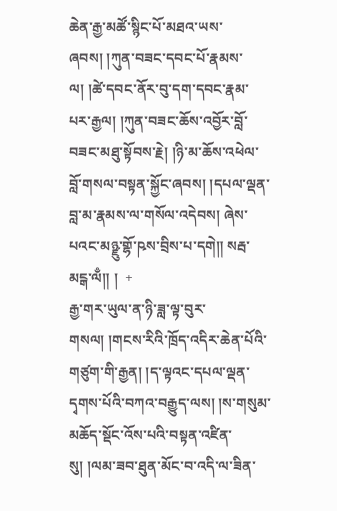ཆེན་རྒྱ་མཚོ་སྙིང་པོ་མཐའ་ཡས་ཞབས། །ཀུན་བཟང་དབང་པོ་རྣམས་ལ། །ཚེ་དབང་ནོར་བུ་དག་དབང་རྣམ་པར་རྒྱལ། །ཀུན་བཟང་ཆོས་འབྱོར་བློ་བཟང་མཐུ་སྟོབས་རྗེ། །ཉི་མ་ཆོས་འཕེལ་བློ་གསལ་བསྟན་སྐྱོང་ཞབས། །དཔལ་ལྡན་བླ་མ་རྣམས་ལ་གསོལ་འདེབས། ཞེས་པའང་མཉྫུ་གྷོ་ཥས་བྲིས་པ་དགེ༎ སརྦ་མངྒ་ལྃ༎ །  +
རྒྱ་གར་ཡུལ་ན་ཉི་ཟླ་ལྟ་བུར་གསལ། །གངས་རིའི་ཁྲོད་འདིར་ཆེན་པོའི་གཙུག་གི་རྒྱན། །ད་ལྟའང་དཔལ་ལྡན་དྭགས་པོའི་བཀའ་བརྒྱུད་ལས། །ས་གསུམ་མཆོད་སྡོང་འོས་པའི་བསྟན་འཛིན་སུ། །ལམ་ཟབ་ཐུན་མོང་བ་འདི་ལ་ཟིན་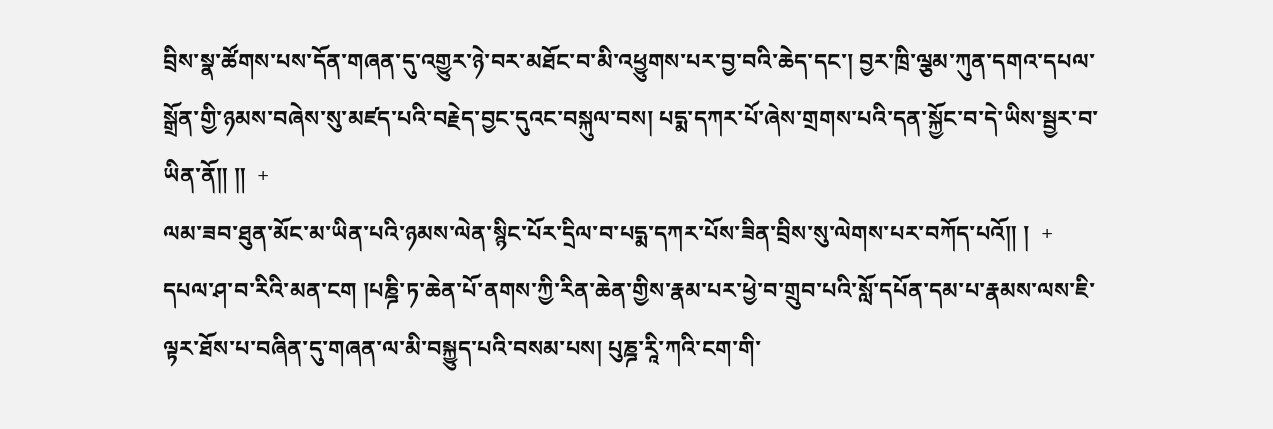བྲིས་སྣ་ཚོགས་པས་དོན་གཞན་དུ་འགྱུར་ཉེ་བར་མཐོང་བ་མི་འཕྱུགས་པར་བྱ་བའི་ཆེད་དང་། བྱར་ཁྲི་ལྕམ་ཀུན་དགའ་དཔལ་སྒྲོན་གྱི་ཉམས་བཞེས་སུ་མཛད་པའི་བརྗེད་བྱང་དུའང་བསྐུལ་བས། པདྨ་དཀར་པོ་ཞེས་གྲགས་པའི་དན་སྐྱོང་བ་དེ་ཡིས་སྦྱར་བ་ཡིན་ནོ༎ ༎  +
ལམ་ཟབ་ཐུན་མོང་མ་ཡིན་པའི་ཉམས་ལེན་སྙིང་པོར་དྲིལ་བ་པདྨ་དཀར་པོས་ཟིན་བྲིས་སུ་ལེགས་པར་བཀོད་པའོ༎ །  +
དཔལ་ཤ་བ་རིའི་མན་ངག །པཎྜི་ཏ་ཆེན་པོ་ནགས་ཀྱི་རིན་ཆེན་གྱིས་རྣམ་པར་ཕྱེ་བ་གྲུབ་པའི་སློ་དཔོན་དམ་པ་རྣམས་ལས་ཇི་ལྟར་ཐོས་པ་བཞིན་དུ་གཞན་ལ་མི་བསྐྱུད་པའི་བསམ་པས། པུཎྜ་རཱི་ཀའི་ངག་གི་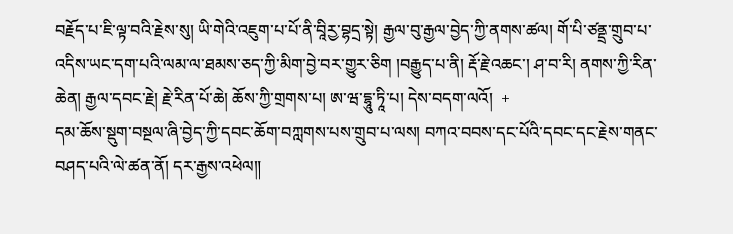བརྗོད་པ་ཇི་ལྟ་བའི་རྗེས་སུ། ཡི་གེའི་འཇུག་པ་པོ་ནི་བཱིརྱ་བྷདྲ་སྟེ། རྒྱལ་བུ་རྒྱལ་བྱེད་ཀྱི་ནགས་ཚལ། གོ་པི་ཙནྡྲ་གྲུབ་པ་འདིས་ཡང་དག་པའི་ལམ་ལ་ཐམས་ཅད་ཀྱི་མིག་བྱེ་བར་གྱུར་ཅིག །བརྒྱུད་པ་ནི། རྡོ་རྗེ་འཆང་། ཤ་བ་རི། ནགས་ཀྱི་རིན་ཆེན། རྒྱལ་དབང་རྗེ། རྗེ་རིན་པོ་ཆེ། ཆོས་ཀྱི་གྲགས་པ། ཨ་ཝ་དྷཱུ་ཏཱི་པ། དེས་བདག་ལའོ།  +
དམ་ཆོས་སྡུག་བསྔལ་ཞི་བྱེད་ཀྱི་དབང་ཆོག་བཀླགས་པས་གྲུབ་པ་ལས། བཀའ་བབས་དང་པོའི་དབང་དང་རྗེས་གནང་བཤད་པའི་ལེ་ཚན་ནོ། དར་རྒྱས་འཕེལ༎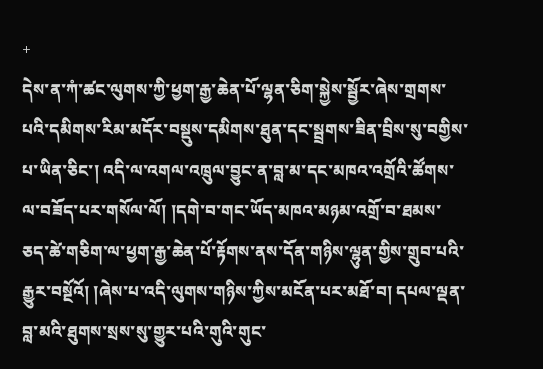+
དེས་ན་ཀཾ་ཚང་ལུགས་ཀྱི་ཕྱག་རྒྱ་ཆེན་པོ་ལྷན་ཅིག་སྐྱེས་སྦྱོར་ཞེས་གྲགས་པའི་དམིགས་རིམ་མདོར་བསྡུས་དམིགས་ཐུན་དང་སྦྲགས་ཟིན་བྲིས་སུ་བགྱིས་པ་ཡིན་ཅིང་། འདི་ལ་འགལ་འཁྲུལ་བྱུང་ན་བླ་མ་དང་མཁའ་འགྲོའི་ཚོགས་ལ་བཟོད་པར་གསོལ་ལོ། །དགེ་བ་གང་ཡོད་མཁའ་མཉམ་འགྲོ་བ་ཐམས་ཅད་ཚེ་གཅིག་ལ་ཕྱག་རྒྱ་ཆེན་པོ་རྟོགས་ནས་དོན་གཉིས་ལྷུན་གྱིས་གྲུབ་པའི་རྒྱུར་བསྔོའོ། །ཞེས་པ་འདི་ལུགས་གཉིས་ཀྱིས་མངོན་པར་མཐོ་བ། དཔལ་ལྡན་བླ་མའི་ཐུགས་སྲས་སུ་གྱུར་པའི་གུའི་གུང་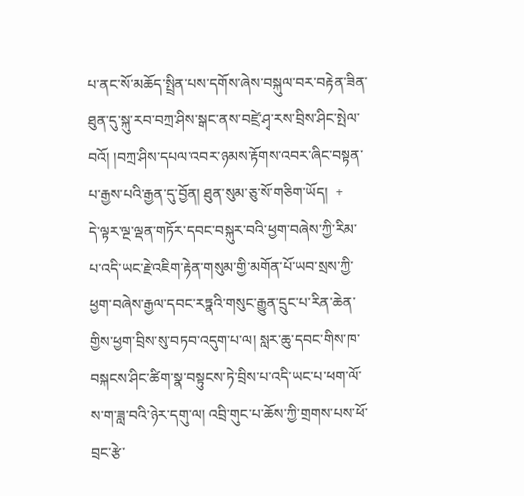པ་ནང་སོ་མཆོད་སྤྲིན་པས་དགོས་ཞེས་བསྐུལ་བར་བརྟེན་ཟིན་ཐུན་དུ་སྐུ་རབ་བཀྲ་ཤིས་སྒང་ནས་བཛྲེ་ཤྭ་རས་བྲིས་ཤིང་སྤེལ་བའོ། །བཀྲ་ཤིས་དཔལ་འབར་ཉམས་རྟོགས་འབར་ཞིང་བསྟན་པ་རྒྱས་པའི་རྒྱན་དུ་བྱོན། ཐུན་སུམ་ཅུ་སོ་གཅིག་ཡོད།  +
དེ་ལྟར་ལྔ་ལྡན་གཏོར་དབང་བསྐུར་བའི་ཕྱག་བཞེས་ཀྱི་རིམ་པ་འདི་ཡང་རྗེ་འཇིག་རྟེན་གསུམ་གྱི་མགོན་པོ་ཡབ་སྲས་ཀྱི་ཕྱག་བཞེས་རྒྱལ་དབང་རཏྣའི་གསུང་རྒྱུན་དྲུང་པ་རིན་ཆེན་གྱིས་ཕྱག་བྲིས་སུ་བཏབ་འདུག་པ་ལ། སླར་ཆུ་དབང་གིས་ཁ་བསྐངས་ཤིང་ཚིག་སྣ་བསྟུངས་ཏེ་བྲིས་པ་འདི་ཡང་པ་ཕག་ལོ་ས་ག་ཟླ་བའི་ཉེར་དགུ་ལ། འབྲི་གུང་པ་ཆོས་ཀྱི་གྲགས་པས་ཕོ་བྲང་རྩེ་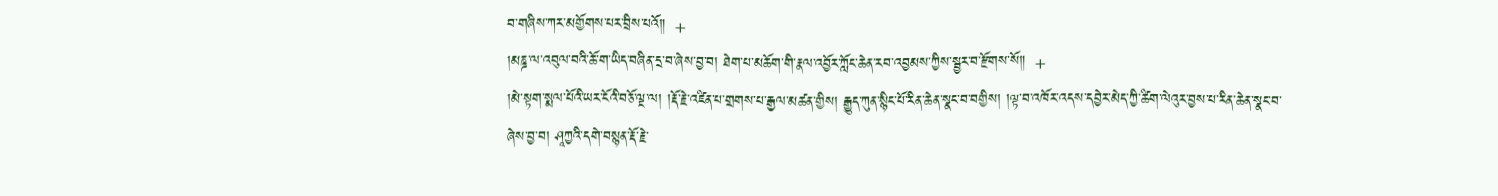བ་གཞིས་ཀར་མགྱོགས་པར་བྲིས་པའོ༎  +
།མཎྜ་ལ་འབུལ་བའི་ཆོ་ག་ཡིད་བཞིན་དྲ་བ་ཞེས་བྱ་བ། ཐེག་པ་མཆོག་གི་རྣལ་འབྱོར་ཀློང་ཆེན་རབ་འབྱམས་ཀྱིས་སྦྱར་བ་རྫོགས་སོ༎  +
།མེ་སྟག་སྨལ་པོའི་ཡར་ངོའི་བཅོ་ལྔ་ལ། །རྡོ་རྗེ་འཛིན་པ་གྲགས་པ་རྒྱལ་མཚན་གྱིས། རྒྱུད་ཀུན་སྙིང་པོ་རིན་ཆེན་སྣང་བ་བགྱིས། །ལྟ་བ་འཁོར་འདས་དབྱེར་མེད་ཀྱི་ཚིག་ལེའུར་བྱས་པ་རིན་ཆེན་སྣང་བ་ཞེས་བྱ་བ། ཤཱཀྱའི་དགེ་བསྙན་རྡོ་རྗེ་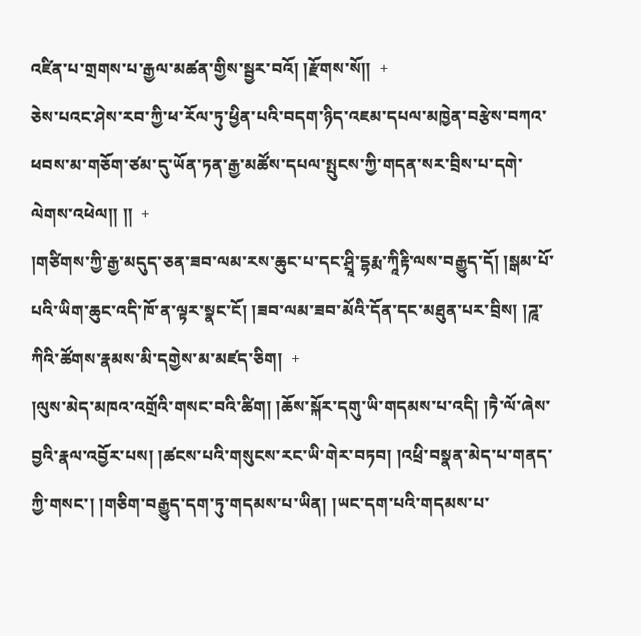འཛིན་པ་གྲགས་པ་རྒྱལ་མཚན་གྱིས་སྦྱར་བའོ། །རྫོགས་སོ༎  +
ཅེས་པའང་ཤེས་རབ་ཀྱི་ཕ་རོལ་ཏུ་ཕྱིན་པའི་བདག་ཉིད་འཇམ་དཔལ་མཁྱེན་བརྩེས་བཀའ་ཕབས་མ་གཅོག་ཙམ་དུ་ཡོན་ཏན་རྒྱ་མཚོས་དཔལ་སྤུངས་ཀྱི་གདན་སར་བྲིས་པ་དགེ་ལེགས་འཕེལ༎ ༎  +
།གཙིགས་ཀྱི་རྒྱ་མདུད་ཅན་ཟབ་ལམ་རས་ཆུང་པ་དང་ཤྲཱི་དྷརྨ་ཀཱིརྟི་ལས་བརྒྱུད་དོ། །སྒམ་པོ་པའི་ཡིག་ཆུང་འདི་ཁོ་ན་ལྟར་སྣང་ངོ། །ཟབ་ལམ་ཟབ་མོའི་དོན་དང་མཐུན་པར་བྲིས། །ཌཱ་ཀིའི་ཚོགས་རྣམས་མི་དགྱེས་མ་མཛད་ཅིག།  +
།ལུས་མེད་མཁའ་འགྲོའི་གསང་བའི་ཚིག། །ཆོས་སྐོར་དགུ་ཡི་གདམས་པ་འདི། །ཏཻ་ལོ་ཞེས་བྱའི་རྣལ་འབྱོར་པས། །ཚངས་པའི་གསུངས་རང་ཡི་གེར་བཏབ། །འཕྲི་བསྣན་མེད་པ་གནད་ཀྱི་གསང་། །གཅིག་བརྒྱུད་དག་ཏུ་གདམས་པ་ཡིན། །ཡང་དག་པའི་གདམས་པ་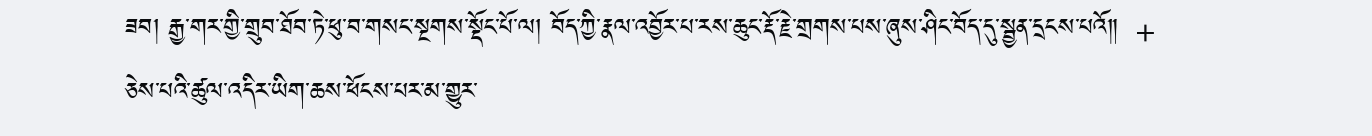ཟབ། རྒྱ་གར་གྱི་གྲུབ་ཐོབ་ཏེ་ཕུ་བ་གསང་སྔགས་སྡོང་པོ་ལ། བོད་ཀྱི་རྣལ་འབྱོར་པ་རས་ཆུང་རྡོ་རྗེ་གྲགས་པས་ཞུས་ཤིང་བོད་དུ་སྦྱན་དྲངས་པའོ༎  +
ཅེས་པའི་ཚུལ་འདིར་ཡིག་ཆས་ཕོངས་པར་མ་གྱུར་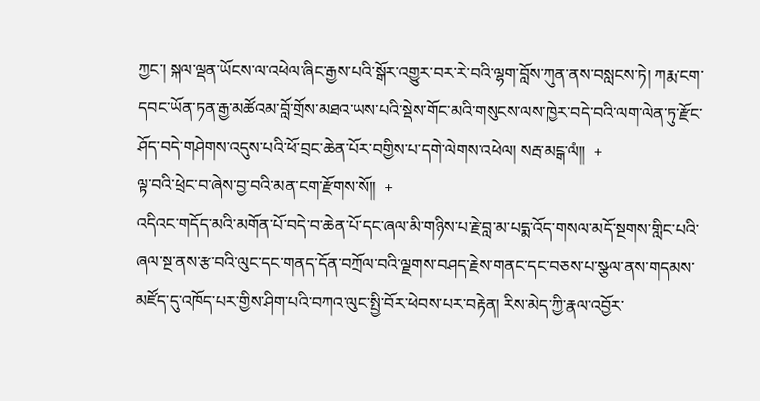ཀྱང་། སྐལ་ལྡན་ཡོངས་ལ་འཕེལ་ཞིང་རྒྱས་པའི་སྒོར་འགྱུར་བར་རེ་བའི་ལྷག་བློས་ཀུན་ནས་བསླངས་ཏེ། ཀརྨ་ངག་དབང་ཡོན་ཏན་རྒྱ་མཚོའམ་བློ་གྲོས་མཐའ་ཡས་པའི་སྡེས་གོང་མའི་གསུངས་ལས་ཁྱེར་བདེ་བའི་ལག་ལེན་ཏུ་རྫོང་ཤོད་བདེ་གཤེགས་འདུས་པའི་ཕོ་བྲང་ཆེན་པོར་བགྱིས་པ་དགེ་ལེགས་འཕེལ། སརྦ་མངྒ་ལཾ༎  +
ལྟ་བའི་ཕྲེང་བ་ཞེས་བྱ་བའི་མན་ངག་རྫོགས་སོ༎  +
འདིའང་གདོད་མའི་མགོན་པོ་བདེ་བ་ཆེན་པོ་དང་ཞལ་མི་གཉིས་པ་རྗེ་བླ་མ་པདྨ་འོད་གསལ་མདོ་སྔགས་གླིང་པའི་ཞལ་སྔ་ནས་རྩ་བའི་ལུང་དང་གནད་དོན་བཀྲོལ་བའི་ལྗགས་བཤད་རྗེས་གནང་དང་བཅས་པ་སྩལ་ནས་གདམས་མཛོད་དུ་འཁོད་པར་གྱིས་ཤིག་པའི་བཀའ་ལུང་སྤྱི་བོར་ཕེབས་པར་བརྟེན། རིས་མེད་ཀྱི་རྣལ་འབྱོར་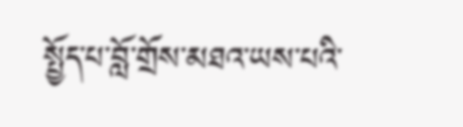སྤྱོད་པ་བློ་གྲོས་མཐའ་ཡས་པའི་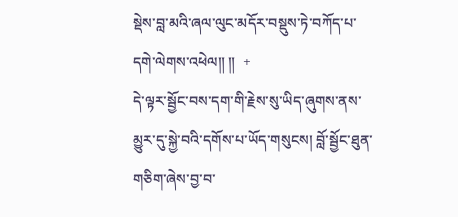སྡེས་བླ་མའི་ཞལ་ལུང་མདོར་བསྡུས་ཏེ་བཀོད་པ་དགེ་ལེགས་འཕེལ༎ ༎  +
དེ་ལྟར་སྦྱོང་བས་དག་གི་རྗེས་སུ་ཡིད་ཞུགས་ནས་མྱུར་དུ་སྐྱེ་བའི་དགོས་པ་ཡོད་གསུངས། བློ་སྦྱོང་ཐུན་གཅིག་ཞེས་བྱ་བ་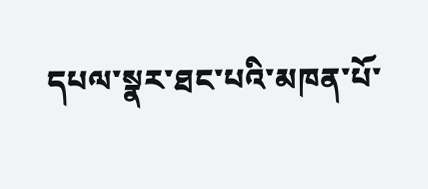དཔལ་སྣར་ཐང་པའི་མཁན་པོ་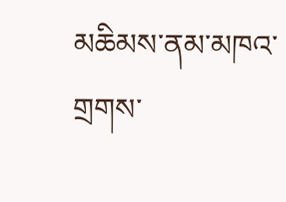མཆིམས་ནམ་མཁའ་གྲགས་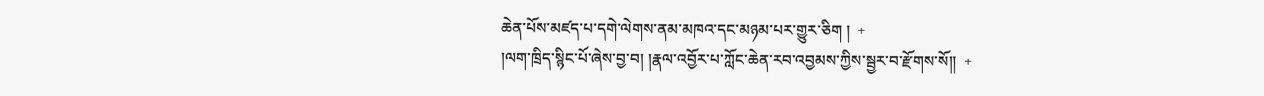ཆེན་པོས་མཛད་པ་དགེ་ལེགས་ནམ་མཁའ་དང་མཉམ་པར་གྱུར་ཅིག །  +
།ལག་ཁྲིད་སྙིང་པོ་ཞེས་བྱ་བ། །རྣལ་འབྱོར་པ་ཀློང་ཆེན་རབ་འབྱམས་ཀྱིས་སྦྱར་བ་རྫོགས་སོ༎  +